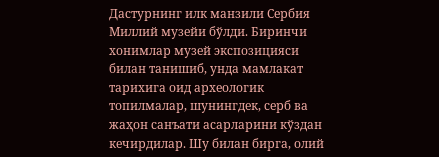Дастурнинг илк манзили Сербия Миллий музейи бўлди. Биринчи хонимлар музей экспозицияси билан танишиб, унда мамлакат тарихига оид археологик топилмалар, шунингдек, серб ва жаҳон санъати асарларини кўздан кечирдилар. Шу билан бирга, олий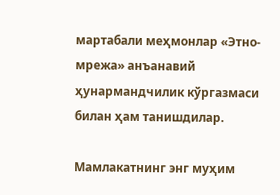мартабали меҳмонлар «Этно-мрежа» анъанавий ҳунармандчилик кўргазмаси билан ҳам танишдилар.

Мамлакатнинг энг муҳим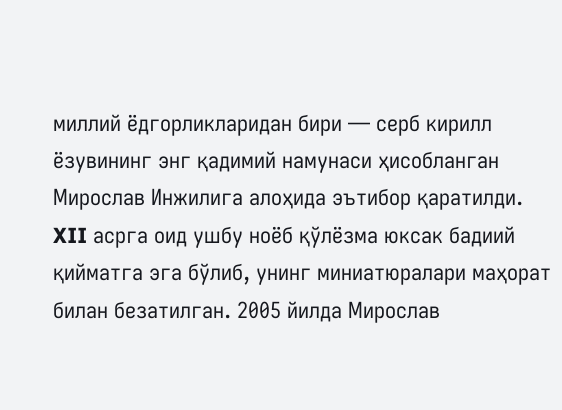миллий ёдгорликларидан бири — серб кирилл ёзувининг энг қадимий намунаси ҳисобланган Мирослав Инжилига алоҳида эътибор қаратилди. XII асрга оид ушбу ноёб қўлёзма юксак бадиий қийматга эга бўлиб, унинг миниатюралари маҳорат билан безатилган. 2005 йилда Мирослав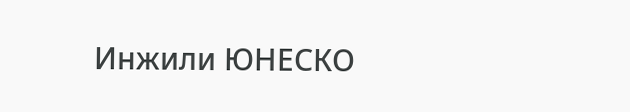Инжили ЮНЕСКО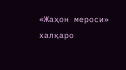«Жаҳон мероси» халқаро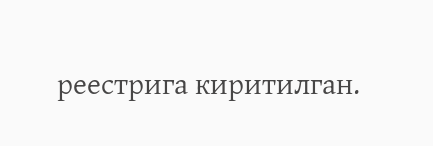реестрига киритилган.